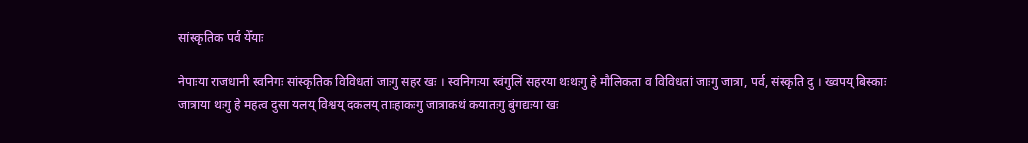सांस्कृतिक पर्व येँयाः

नेपाःया राजधानी स्वनिगः सांस्कृतिक विविधतां जाःगु सहर खः । स्वनिगःया स्वंगुलिं सहरया थःथःगु हे मौलिकता व विविधतां जाःगु जात्रा, पर्व, संस्कृति दु । ख्वपय् बिस्काः जात्राया थःगु हे महत्व दुसा यलय् विश्वय् दकलय् ताःहाकःगु जात्राकथं कयातःगु बुंगद्यःया खः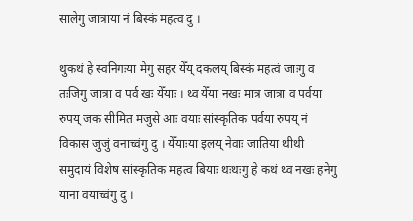सालेगु जात्राया नं बिस्कं महत्व दु ।

थुकथं हे स्वनिगःया मेगु सहर येँय् दकलय् बिस्कं महत्वं जाःगु व तःजिगु जात्रा व पर्व खः येँयाः । थ्व येँया नखः मात्र जात्रा व पर्वया रुपय् जक सीमित मजुसे आः वयाः सांस्कृतिक पर्वया रुपय् नं विकास जुजुं वनाच्वंगु दु । येँयाःया इलय् नेवाः जातिया थीथी समुदायं विशेष सांस्कृतिक महत्व बियाः थःथःगु हे कथं थ्व नखः हनेगु याना वयाच्वंगु दु ।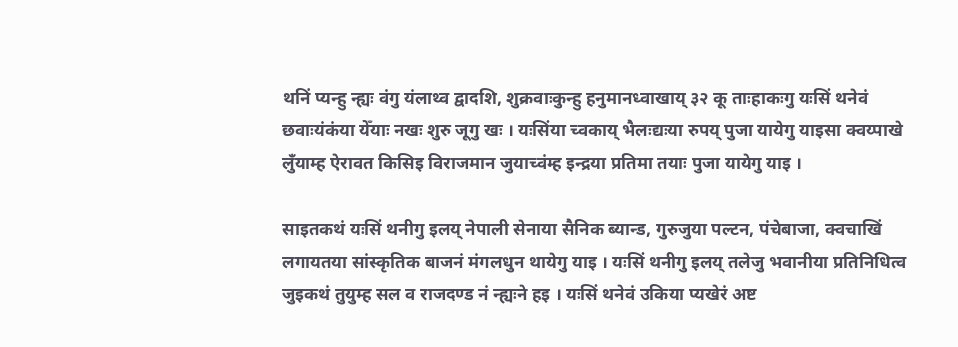थनिं प्यन्हु न्ह्यः वंगु यंलाथ्व द्वादशि, शुक्रवाःकुन्हु हनुमानध्वाखाय् ३२ कू ताःहाकःगु यःसिं थनेवं छवाःयंकंया येँयाः नखः शुरु जूगु खः । यःसिंया च्वकाय् भैलःद्यःया रुपय् पुजा यायेगु याइसा क्वय्पाखे लुँयाम्ह ऐरावत किसिइ विराजमान जुयाच्वंम्ह इन्द्रया प्रतिमा तयाः पुजा यायेगु याइ ।

साइतकथं यःसिं थनीगु इलय् नेपाली सेनाया सैनिक ब्यान्ड, गुरुजुया पल्टन, पंचेबाजा, क्वचाखिं लगायतया सांस्कृतिक बाजनं मंगलधुन थायेगु याइ । यःसिं थनीगु इलय् तलेजु भवानीया प्रतिनिधित्व जुइकथं तुयुम्ह सल व राजदण्ड नं न्ह्यःने हइ । यःसिं थनेवं उकिया प्यखेरं अष्ट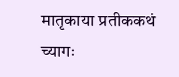मातृकाया प्रतीककथं च्यागः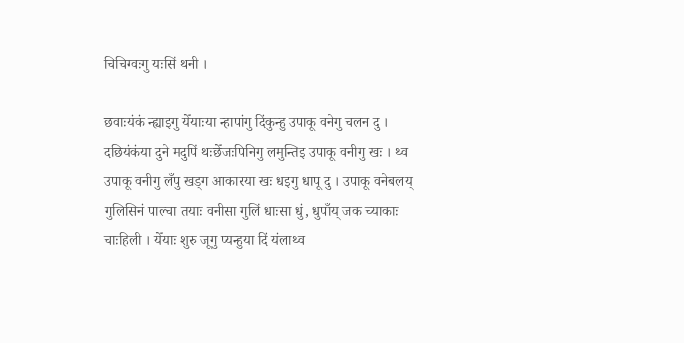चिचिग्वःगु यःसिं थनी ।

छवाःयंकं न्ह्याइगु येँयाःया न्हापांगु दिंकुन्हु उपाकू वनेगु चलन दु । दछियंकंया दुने मदुपिं थःछेँजःपिनिगु लमुन्तिइ उपाकू वनीगु खः । थ्व उपाकू वनीगु लँपु खड्ग आकारया खः धइगु धापू दु । उपाकू वनेबलय् गुलिसिनं पाल्चा तयाः वनीसा गुलिं धाःसा धुं, धुपाँय् जक च्याकाः चाःहिली । येँयाः शुरु जूगु प्यन्हुया दिं यंलाथ्व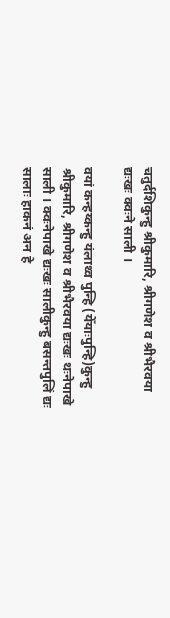चतुर्दशिकुन्हु श्रीकुमारि, श्रीगणेश व श्रीभैरवया द्यःखः क्वःने साली ।

वयां कन्हय्कन्हु यंलाथ्व पुन्हि (येँयाःपुन्हि)कुन्हु श्रीकुमारि, श्रीगणेश व श्रीभैरवया द्यःखः थःनेपाखे साली । क्वःनेपाखे द्यःखः सालीकुन्हु बसन्तपुलिं द्यः सालाः हाकनं अन हे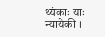थ्यंकाः याः न्यायेकी ।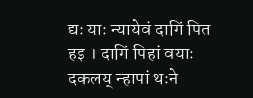द्यः याः न्यायेवं दागिं पित हइ । दागिं पिहां वयाः दकलय् न्हापां थःने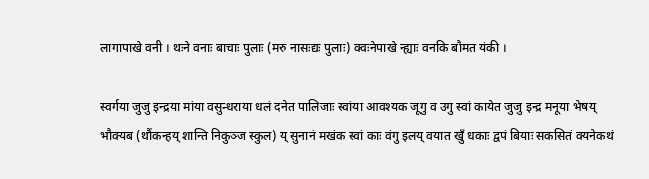लागापाखे वनी । थःने वनाः बाचाः पुलाः (मरु नासःद्यः पुलाः) क्वःनेपाखे न्ह्याः वनकि बौमत यंकी ।

स्वर्गया जुजु इन्द्रया मांया वसुन्धराया धलं दनेत पालिजाः स्वांया आवश्यक जूगु व उगु स्वां कायेत जुजु इन्द्र मनूया भेषय् भौक्यब (थौंकन्हय् शान्ति निकुञ्ज स्कुल) य् सुनानं मखंक स्वां काः वंगु इलय् वयात खुँ धकाः द्वपं बियाः सकसितं क्यनेकथं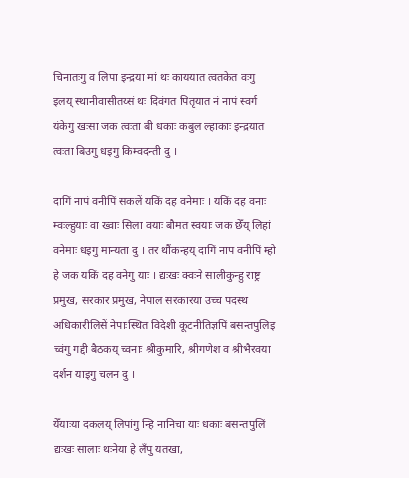चिनातःगु व लिपा इन्द्रया मां थः काययात त्वतकेत वःगु इलय् स्थानीवासीतय्सं थः दिवंगत पितृयात नं नापं स्वर्ग यंकेगु खःसा जक त्वःता बी धकाः कबुल ल्हाकाः इन्द्रयात त्वःता बिउगु धइगु किम्वदन्ती दु ।

दागिं नापं वनीपिं सकलें यकिं दह वनेमाः । यकिं दह वनाः म्वःल्हुयाः वा ख्वाः सिला वयाः बौमत स्वयाः जक छेँय् लिहां वनेमाः धइगु मान्यता दु । तर थौंकन्हय् दागिं नाप वनीपिं म्हो हे जक यकिं दह वनेगु याः । द्यःखः क्वःने सालीकुन्हु राष्ट्र प्रमुख, सरकार प्रमुख, नेपाल सरकारया उच्च पदस्थ अधिकारीलिसें नेपाःस्थित विदेशी कूटनीतिज्ञपिं बसन्तपुलिइ च्वंगु गद्दी बैठकय् च्वनाः श्रीकुमारि, श्रीगणेश व श्रीभैरवया दर्शन याइगु चलन दु ।

येँयाःया दकलय् लिपांगु न्हि नानिचा याः धकाः बसन्तपुलिं द्यःखः सालाः थःनेया हे लँपु यतखा,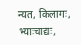न्यत, किलागः, भ्याःचाद्यः,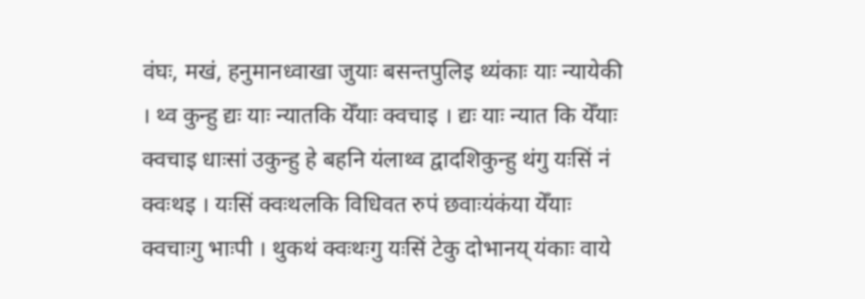वंघः, मखं, हनुमानध्वाखा जुयाः बसन्तपुलिइ थ्यंकाः याः न्यायेकी । थ्व कुन्हु द्यः याः न्यातकि येँयाः क्वचाइ । द्यः याः न्यात कि येँयाः क्वचाइ धाःसां उकुन्हु हे बहनि यंलाथ्व द्वादशिकुन्हु थंगु यःसिं नं क्वःथइ । यःसिं क्वःथलकि विधिवत रुपं छवाःयंकंया येँयाः क्वचाःगु भाःपी । थुकथं क्वःथःगु यःसिं टेकु दोभानय् यंकाः वाये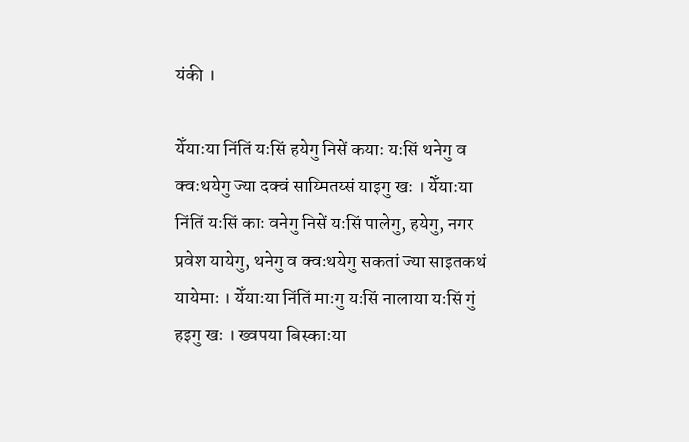यंकी ।

येँयाःया निंतिं यःसिं हयेगु निसें कयाः यःसिं थनेगु व क्वःथयेगु ज्या दक्वं साय्मितय्सं याइगु खः । येँयाःया निंतिं यःसिं काः वनेगु निसें यःसिं पालेगु, हयेगु, नगर प्रवेश यायेगु, थनेगु व क्वःथयेगु सकतां ज्या साइतकथं यायेमाः । येँयाःया निंतिं माःगु यःसिं नालाया यःसिं गुं हइगु खः । ख्वपया बिस्काःया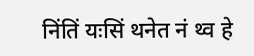निंतिं यःसिं थनेत नं थ्व हे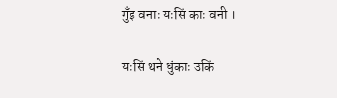गुँइ वनाः यःसिं काः वनी ।

यःसिं थने धुंकाः उकिं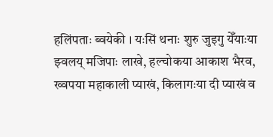हलिंपताः ब्वयेकी । यःसिं थनाः शुरु जुइगु येँयाःया झ्वलय् मजिपाः लाखे, हल्चोकया आकाश भैरव, ख्वपया महाकाली प्याखं, किलागःया दी प्याखं व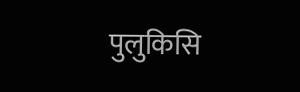पुलुकिसि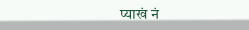प्याखं नं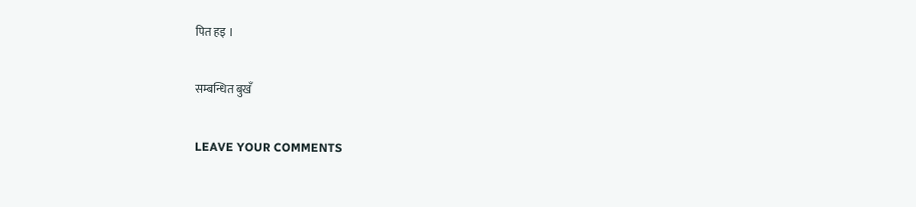पित हइ ।

सम्बन्धित बुखँ

LEAVE YOUR COMMENTS